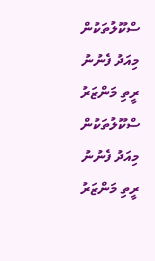ސްކޫލުތަކުން މިއަދު ފެނުނު ރީތި މަންޒަރު
ސްކޫލުތަކުން މިއަދު ފެނުނު ރީތި މަންޒަރު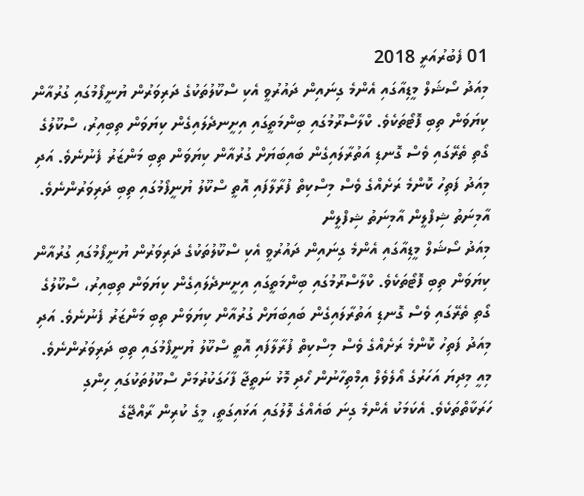01 ފެބުރުއަރީ 2018
މިއަދު ސޯޝަލް މީޑިއާގައި އެންމެ ގިނައިން ދައުރުވީ އެކި ސްކޫލުތަކުގެ ދަރިވަރުން ޔުނީފޯމުގައި ގުރުއާން ކިޔަވަން ތިބި ފޮޓޯތަކެވެ. ކްލާސްރޫމުގައި ބިންމަތީގައި އިށީނދެލައިގެން ކިޔަވަން ތިބިއިރު، ސްކޫލުގެ ގޯތި ތެރޭގައި ވެސް ގޮނޑި އަތުރާލައިގެން ބައިބަޔަށް ގުރުއާން ކިޔަވަން ތިބި މަންޒަރު ފެނުނެވެ. އަދި މިއަދު ފަތިހު ކޮންމެ ރަށެއްގެ ވެސް މިސްކިތް ފުރާލާފައި އޮތީ ސްކޫލު ޔުނީފޯމުގައި ތިބި ދަރިވަރުންނެވެ.
އާމިނަތު ޝިފްލީން އާމިނަތު ޝިފްލީން
މިއަދު ސޯޝަލް މީޑިއާގައި އެންމެ ގިނައިން ދައުރުވީ އެކި ސްކޫލުތަކުގެ ދަރިވަރުން ޔުނީފޯމުގައި ގުރުއާން ކިޔަވަން ތިބި ފޮޓޯތަކެވެ. ކްލާސްރޫމުގައި ބިންމަތީގައި އިށީނދެލައިގެން ކިޔަވަން ތިބިއިރު، ސްކޫލުގެ ގޯތި ތެރޭގައި ވެސް ގޮނޑި އަތުރާލައިގެން ބައިބަޔަށް ގުރުއާން ކިޔަވަން ތިބި މަންޒަރު ފެނުނެވެ. އަދި މިއަދު ފަތިހު ކޮންމެ ރަށެއްގެ ވެސް މިސްކިތް ފުރާލާފައި އޮތީ ސްކޫލު ޔުނީފޯމުގައި ތިބި ދަރިވަރުންނެވެ.
މިއީ މިދިޔަ އަހަރުގެ އޯލެވެލް އިމްތިހާނުން ހޯދި މޮޅު ނަތީޖާ ފާހަގަކުރުމަށް ސްކޫލުތަކުގައި ހިންގި ހަރަކާތްތަކެވެ. އެކަމަކު އެންމެ ގިނަ ބައެއްގެ ލޮލުގައި އަޅައިގަތީ، މީގެ ކުރިން ރާއްޖޭގެ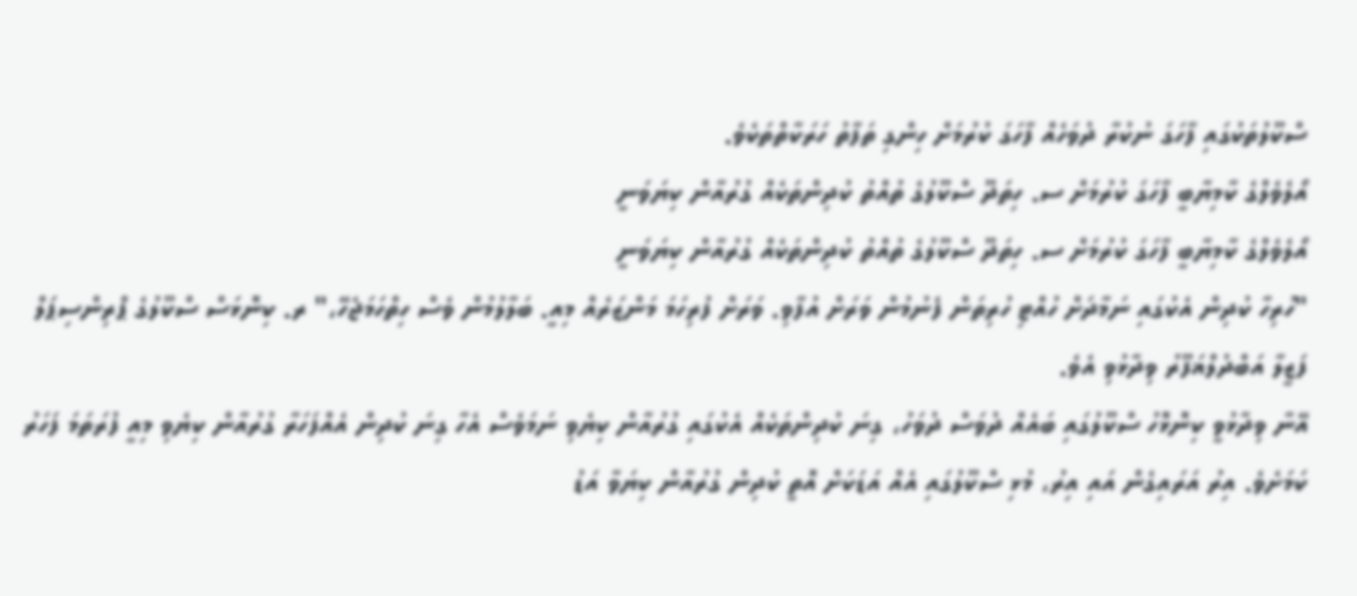ސްކޫލުތަކުގައި ފާހަގަ ނުކުރާ ދުވަހެއް ފާހަގަ ކުރުމަށް ހިންގި ތަފާތު ހަރަކާތްތަކެވެ.
އޯލެވެލްގެ ކާމިޔާބީ ފާހަގަ ކުރުމަށް ސ. ހިތަދޫ ސްކޫލުގެ ތުއްތު ކުދިންތަކެއް ގުރުއާން ކިޔަވަނީ
އޯލެވެލްގެ ކާމިޔާބީ ފާހަގަ ކުރުމަށް ސ. ހިތަދޫ ސްކޫލުގެ ތުއްތު ކުދިންތަކެއް ގުރުއާން ކިޔަވަނީ
"ހުރިހާ ކުދިން އެކުގައި ނަމާދަށް ހުއްޓި ހުރިތަން ފެނުމުން ވަރަށް އުފާވި. ވަރަށް ފުރިހަމަ މަންޒަރެއް މިއީ. ބަލާލުމުން ވެސް ހިތްހަމަޖެހޭ،" ރ. ކިނޮޅަސް ސްކޫލުގެ ޕްރިންސިޕަލް ފަޒީލާ އަބްދުލްޣަފޫރު ވިދާޅުވި އެވެ.
އޭނާ ވިދާޅުވީ ކިނޮޅޮހު ސްކޫލުގައި ބައެއް ދުވަސް ދުވަހު، ގިނަ ކުދިންތަކެއް އެކުގައި ގުރުއާން ކިޔެވި ނަމަވެސް އެހާ ގިނަ ކުދިން އެއްފަހަރާ ގުރުއާން ކިޔެވި މިއީ ފުރަތަމަ ފަހަރު ކަމަށެވެ. އިރު އަރައިގެން އައި އިރު، މުޅި ސްކޫލުގައި އެއް އަޑަކަށް އޮތީ ކުދިން ގުރުއާން ކިޔަވާ އަޑު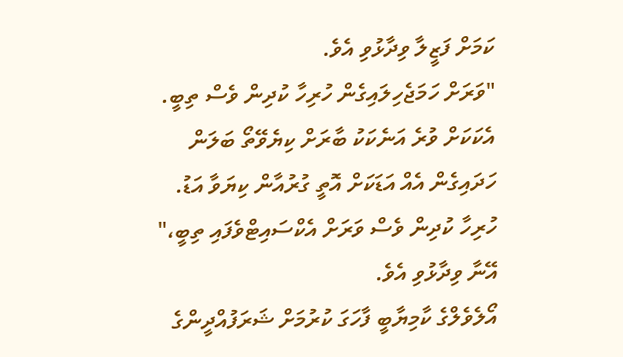ކަމަށް ފަޒީލާ ވިދާޅުވި އެވެ.
"ވަރަށް ހަމަޖެހިލައިގެން ހުރިހާ ކުދިން ވެސް ތިބީ. އެކަކަށް ވުރެ އަނެކަކު ބާރަށް ކިޔެވޭތޯ ބަލަން ހަދައިގެން އެއް އަޑަކަށް އޮތީ ގުރުއާން ކިޔަވާ އަޑު. ހުރިހާ ކުދިން ވެސް ވަރަށް އެކްސައިޓްވެފައި ތިބީ،" އޭނާ ވިދާޅުވި އެވެ.
އޯލެވެލްގެ ކާމިޔާބީ ފާހަގަ ކުރުމަށް ޝަރަފުއްދީންގެ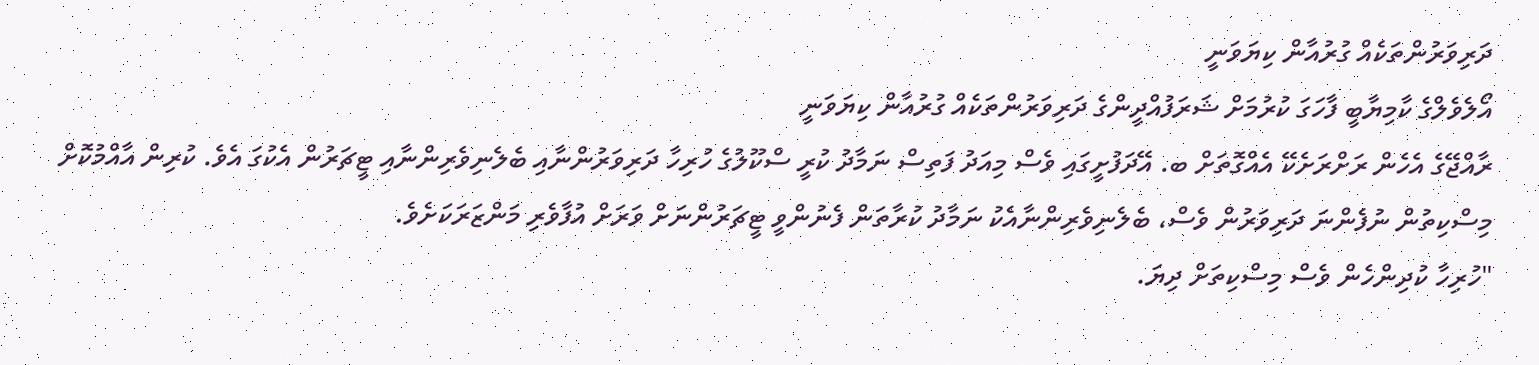ދަރިވަރުންތަކެއް ގުރުއާން ކިޔަވަނީ
އޯލެވެލްގެ ކާމިޔާބީ ފާހަގަ ކުރުމަށް ޝަރަފުއްދީންގެ ދަރިވަރުންތަކެއް ގުރުއާން ކިޔަވަނީ
ރާއްޖޭގެ އެހެން ރަށްރަށެކޭ އެއްގޮތަށް ބ. އޭދަފުށީގައި ވެސް މިއަދު ފަތިސް ނަމާދު ކުރީ ސްކޫލުގެ ހުރިހާ ދަރިވަރުންނާއި ބެލެނިވެރިންނާއި ޓީޗަރުން އެކުގަ އެވެ. ކުރިން އާއްމުކޮށް މިސްކިތުން ނުފެންނަ ދަރިވަރުން ވެސް، ބެލެނިވެރިންނާއެކު ނަމާދު ކުރާތަން ފެނުންވީ ޓީޗަރުންނަށް ވަރަށް އުފާވެރި މަންޒަރަކަށެވެ.
"ހުރިހާ ކުދިންހެން ވެސް މިސްކިތަށް ދިޔަ.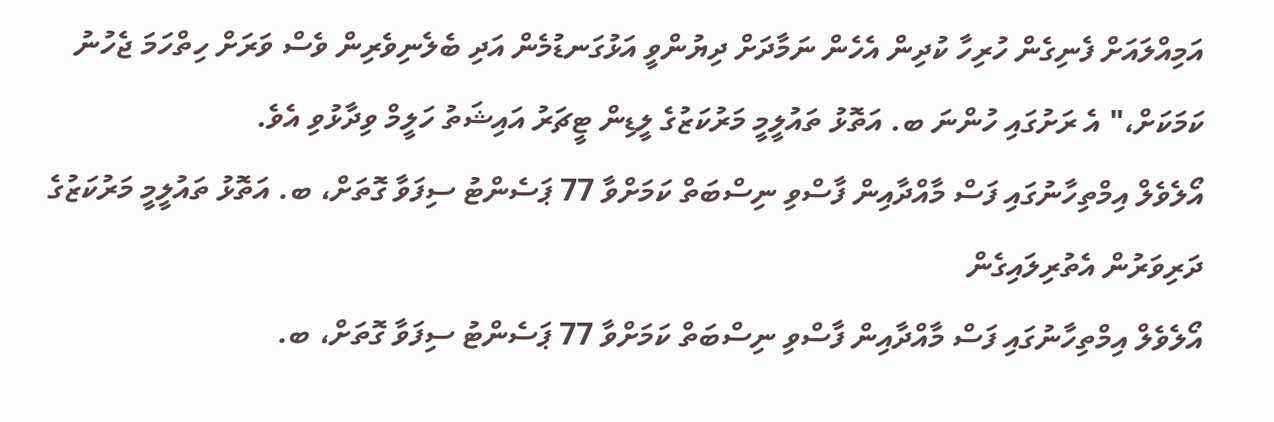އަމިއްލައަށް ފެނިގެން ހުރިހާ ކުދިން އެހެން ނަމާދަށް ދިޔުންވީ އަޅުގަނޑުމެން އަދި ބެލެނިވެރިން ވެސް ވަރަށް ހިތްހަމަ ޖެހުނު ކަމަކަށް،" އެ ރަށުގައި ހުންނަ ބ. އަތޮޅު ތައުލީމީ މަރުކަޒުގެ ލީޑިން ޓީޗަރު އައިޝަތު ހަލީމް ވިދާޅުވި އެވެ.
އޯލެވެލް އިމްތިހާނުގައި ފަސް މާއްދާއިން ފާސްވި ނިސްބަތް ކަމަށްވާ 77 ޕަސެންޓު ސިފަވާ ގޮތަށް، ބ. އަތޮޅު ތައުލީމީ މަރުކަޒުގެ ދަރިވަރުން އެތުރިލައިގެން
އޯލެވެލް އިމްތިހާނުގައި ފަސް މާއްދާއިން ފާސްވި ނިސްބަތް ކަމަށްވާ 77 ޕަސެންޓު ސިފަވާ ގޮތަށް، ބ.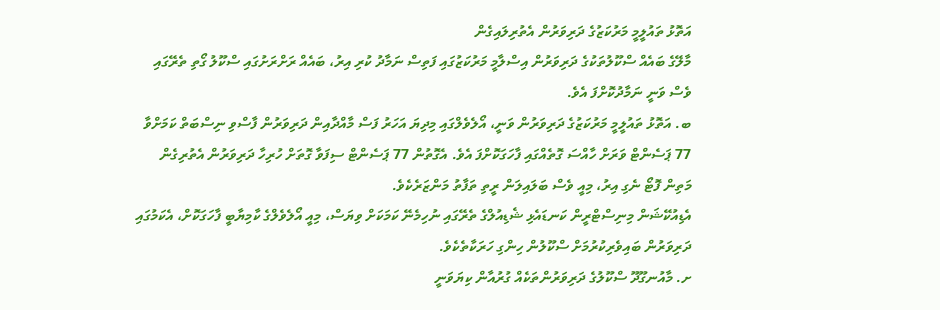އަތޮޅު ތައުލީމީ މަރުކަޒުގެ ދަރިވަރުން އެތުރިލައިގެން
މާލޭގެ ބައެއް ސްކޫލުތަކުގެ ދަރިވަރުން އިސްލާމީ މަރުކަޒުގައި ފަތިސް ނަމާދު ކުރި އިރު، ބައެއް ރަށްރަށުގައި ސްކޫލު ގޯތި ތެރޭގައި ވެސް ވަނީ ނަމާދުކޮށްފަ އެވެ.
ބ. އަތޮޅު ތައުލީމީ މަރުކަޒުގެ ދަރިވަރުން ވަނީ، އޯލެވެލްގައި މިދިޔަ އަހަރު ފަސް މާއްދާއިން ދަރިވަރުން ފާސްވި ނިސްބަތް ކަމަށްވާ 77 ޕަސެންޓް ވަރަށް ހާއްސަ ގޮތެއްގައި ފާހަގަކޮށްފަ އެވެ. އެގޮތުން 77 ޕަސެންޓް ސިފަވާ ގޮތަށް ހުރިހާ ދަރިވަރުން އެތުރިގެން މަތިން ފޮޓޯ ނެގި އިރު، މިއީ ވެސް ބަލައިލަން ރީތި ތަފާތު މަންޒަރެކެވެ.
އެޑިއުކޭޝަން މިނިސްޓްރީން ކަނޑައެޅި ޝެޑިއުލްގެ ތެރޭގައި ނުހިމެނޭ ކަމަކަށް ވިޔަސް، މިއީ އޯލެވެލްގެ ކާމިޔާބީ ފާހަގަކޮށް، އެކަމުގައި ދަރިވަރުން ބައިވެރިކުރުމަށް ސްކޫލުން ހިންގި ހަރަކާތެކެވެ.
ށ. މާއުނގޫދޫ ސްކޫލުގެ ދަރިވަރުންތަކެއް ގުރުއާން ކިޔަވަނީ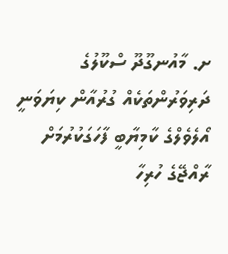ށ. މާއުނގޫދޫ ސްކޫލުގެ ދަރިވަރުންތަކެއް ގުރުއާން ކިޔަވަނީ
އޯލެވެލްގެ ކާމިޔާބީ ފާހަގަކުރުމަށް ރާއްޖޭގެ ހުރިހާ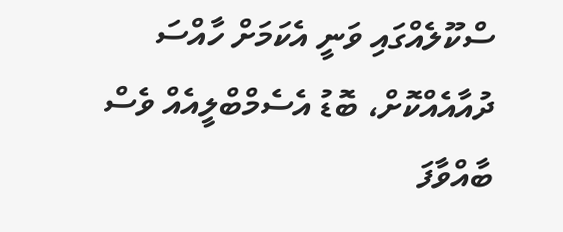ސްކޫލެއްގައި ވަނީ އެކަމަށް ހާއްސަ ދުއާއެއްކޮށް، ބޮޑު އެސެމްބްލީއެއް ވެސް ބާއްވާފަ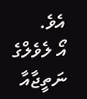އެވެ.
އޯ ލެވެލްގެ ނަތީޖާއާ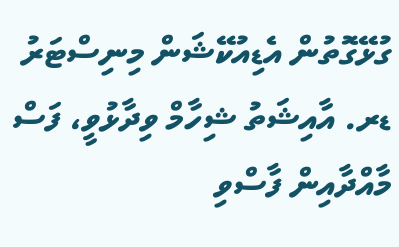ގުޅޭގޮތުން އެޑިއުކޭޝަން މިނިސްޓަރު ޑރ. އާއިޝަތު ޝިހާމް ވިދާޅުވީ، ފަސް މާއްދާއިން ފާސްވި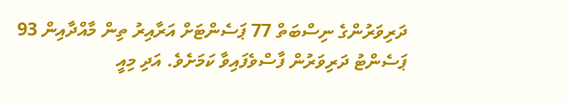ދަރިވަރުންގެ ނިސްބަތް 77 ޕަސެންޓަށް އަރާއިރު ތިން މާއްދާއިން 93 ޕަސެންޓު ދަރިވަރުން ފާސްވެފައިވާ ކަމަށެވެ. އަދި މިއީ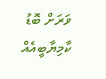ވަރަށް ބޮޑު ކާމިޔާބީއެއް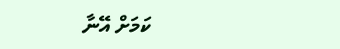ކަމަށް އޭނާ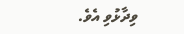ވިދާޅުވި އެވެ.